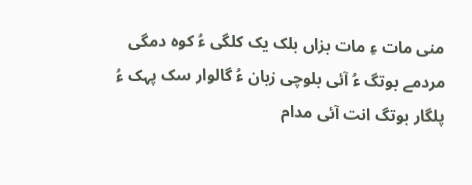منی مات ءِ مات بزاں بلک یک کلگی ءُ کوہ دمگی مردمے بوتگ ءُ آئی بلوچی زبان ءُ گالوار سک پہک ءُ پلگار بوتگ انت آئی مدام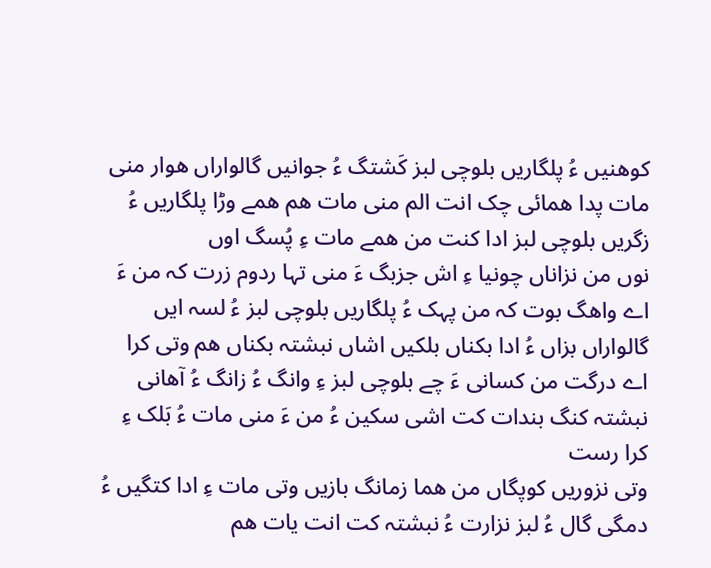کوھنیں ءُ پلگاریں بلوچی لبز کَشتگ ءُ جوانیں گالواراں ھوار منی مات پدا ھمائی چک انت الم منی مات ھم ھمے وڑا پلگاریں ءُ زگریں بلوچی لبز ادا کنت من ھمے مات ءِ پُسگ اوں
نوں من نزاناں چونیا ءِ اش جزبگ ءَ منی تہا ردوم زرت کہ من ءَ اے واھگ بوت کہ من پہک ءُ پلگاریں بلوچی لبز ءُ لسہ ایں گالواراں بزاں ءُ ادا بکناں بلکیں اشاں نبشتہ بکناں ھم وتی کرا
اے درگت من کسانی ءَ چے بلوچی لبز ءِ وانگ ءُ زانگ ءُ آھانی نبشتہ کنگ بندات کت اشی سکین ءُ من ءَ منی مات ءُ بَلک ءِ کرا رست
وتی نزوریں کوپگاں من ھما زمانگ بازیں وتی مات ءِ ادا کتگیں ءُ دمگی گال ءُ لبز نزارت ءُ نبشتہ کت انت یات ھم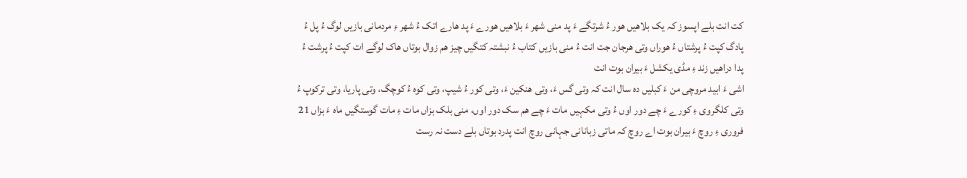کت انت بلے اپسوز کہ یک بلاھیں ھور ءُ شرتگے ءَ پد منی شھر ءَ بلاھیں ھورے ءَ پد ھارے اتک ءُ شھر ءِ مردمانی بازیں لوگ ءُ پل ءُ پادگ کپت ءُ پرشتاں ءُ ھوراں وتی ھرجان جت انت ءُ منی بازیں کتاب ءُ نبشتہ کتگیں چیز ھم زوال بوتاں ھاک لوگے ات کپت ءُ پرشت ءُ پدا دراھیں زند ءِ مڈی یکشل ءَ بیران بوت انت
اشی ءَ ابید مروچی من ءَ کبلیں دہ سال انت کہ وتی گس ءَ، وتی ھنکین ءَ، وتی کور ءُ شیپ، وتی کوہ ءُ کوچگ، وتی پاریا، وتی ترکوپ ءُ وتی کلگروی ءِ کورے ءَ چے دور اوں ءُ وتی مکہیں مات ءَ چے ھم سک دور اوں، منی بلک بزاں مات ءِ مات گوستگیں ماہ ءَ بزاں 21 فروری ءِ روچ ءَ بیران بوت اے روچ کہ ماتی زبانانی جہانی روچ انت پدرد بوتاں بلے دست نہ رست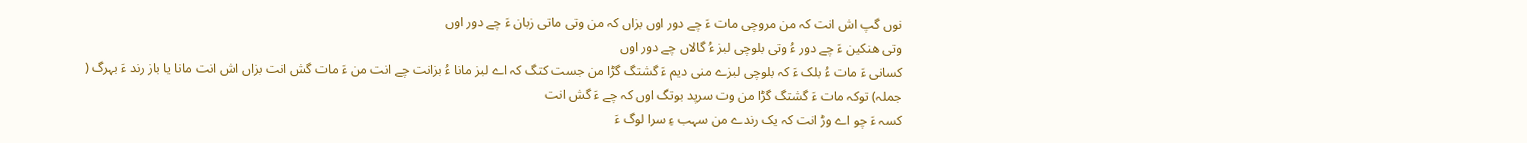نوں گپ اش انت کہ من مروچی مات ءَ چے دور اوں بزاں کہ من وتی ماتی زبان ءَ چے دور اوں
وتی ھنکین ءَ چے دور ءُ وتی بلوچی لبز ءُ گالاں چے دور اوں
کسانی ءَ مات ءُ بلک ءَ کہ بلوچی لبزے منی دیم ءَ گشتگ گڑا من جست کتگ کہ اے لبز مانا ءُ بزانت چے انت من ءَ مات گش انت بزاں اش انت مانا یا باز رند ءَ بہرگ ( جملہ) توکہ مات ءَ گشتگ گڑا من وت سرپد بوتگ اوں کہ چے ءَ گش انت
کسہ ءَ چو اے وڑ انت کہ یک رندے من سہب ءِ سرا لوگ ءَ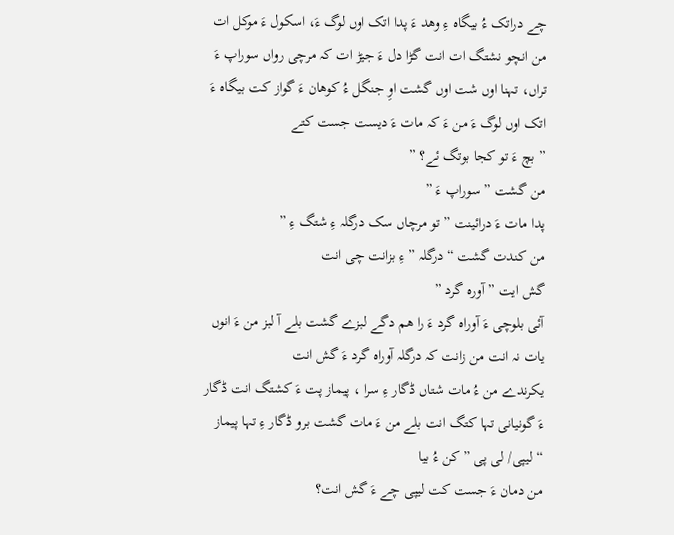چے دراتک ءُ بیگاہ ءِ وھد ءَ پدا اتک اوں لوگ ءَ، اسکول ءَ موکل ات من انچو نشتگ ات انت گڑا دل ءَ جیڑ ات کہ مرچی رواں سوراپ ءَ تراں، تہنا اوں شت اوں گشت اوِ جنگل ءُ کوھان ءَ گواز کت بیگاہ ءَ اتک اوں لوگ ءَ من ءَ کہ مات ءَ دیست جست کتے
” بچ ءَ تو کجا بوتگ ئے؟ ”
من گشت ” سوراپ ءَ ”
پدا مات ءَ درائینت ” تو مرچاں سک درگلہ ءِ شتگ ءِ ”
من کندت گشت “درگلہ ” ءِ بزانت چی انت
گش ایت ” آورہ گرد ”
آئی بلوچی ءَ آوراہ گرد ءَ را ھم دگے لبزے گشت بلے آ لبز من ءَ انوں یات نہ انت من زانت کہ درگلہ آوراہ گرد ءَ گش انت
یکرندے من ءُ مات شتاں ڈگار ءِ سرا ، پیماز پت ءَ کشتگ انت ڈگار ءَ گونیانی تہا کتگ انت بلے من ءَ مات گشت برو ڈگار ءِ تہا پیماز “لیپی/ لی پی ” کن ءُ بیا
من دمان ءَ جست کت لیپی چے ءَ گش انت؟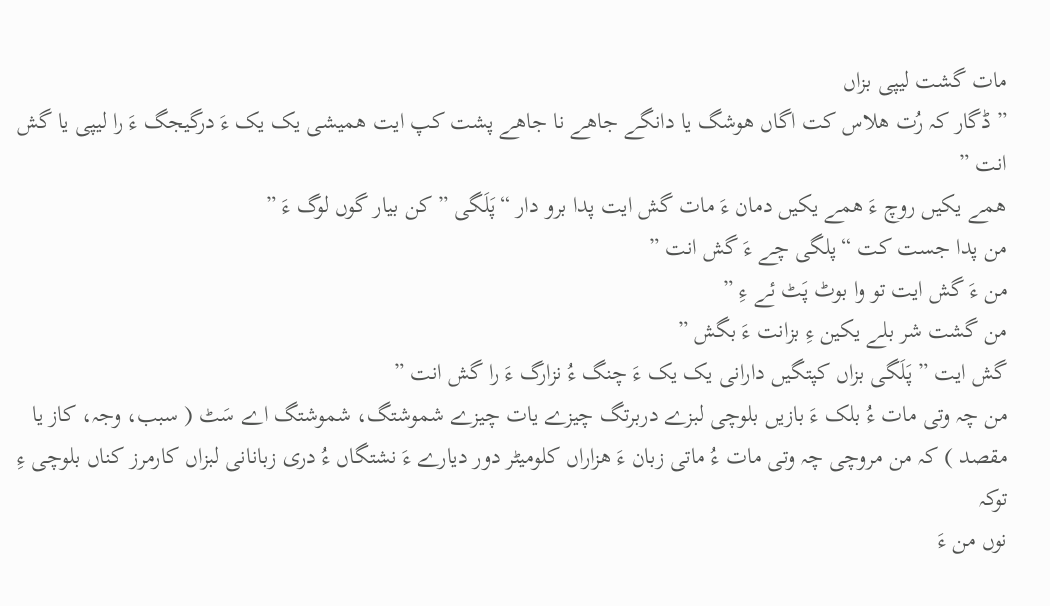مات گشت لیپی بزاں
” ڈگار کہ رُت ھلاس کت اگاں ھوشگ یا دانگے جاھے نا جاھے پشت کپ ایت ھمیشی یک یک ءَ درگیجگ ءَ را لیپی یا گش انت ”
ھمے یکیں روچ ءَ ھمے یکیں دمان ءَ مات گش ایت پدا برو دار “پَلَگی ” کن بیار گوں لوگ ءَ ”
من پدا جست کت “پلگی چے ءَ گش انت ”
من ءَ گش ایت تو وا بوٹ پَٹ ئے ءِ ”
من گشت شر بلے یکین ءِ بزانت ءَ بگش ”
گش ایت ” پَلَگی بزاں کپتگیں دارانی یک یک ءَ چنگ ءُ نزارگ ءَ را گش انت ”
من چہ وتی مات ءُ بلک ءَ بازیں بلوچی لبزے دربرتگ چیزے یات چیزے شموشتگ، شموشتگ اے سَٹ ( سبب، وجہ، کاز یا مقصد ) کہ من مروچی چہ وتی مات ءُ ماتی زبان ءَ ھزاراں کلومیٹر دور دیارے ءَ نشتگاں ءُ دری زبانانی لبزاں کارمرز کناں بلوچی ءِ توکہ
نوں من ءَ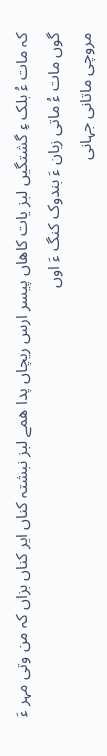کہ مات ءُ بلک ءِ گشتگیں لبز یات کاھاں پیسر ارس ریچاں پدا ھمے لبز نبشتہ کناں ایر کناں بزاں کہ من وتی مہر ءَ گوں مات ءُ ماتی زبان ءَ بندوک کنگ ءَ اوں
مروچی ماتانی جہانی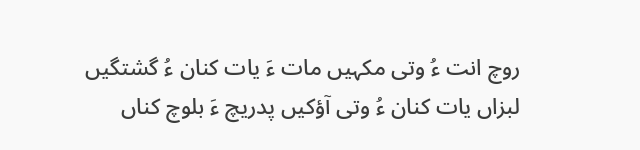روچ انت ءُ وتی مکہیں مات ءَ یات کنان ءُ گشتگیں لبزاں یات کنان ءُ وتی آؤکیں پدریچ ءَ بلوچ کناں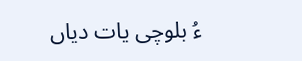ءُ بلوچی یات دیاں